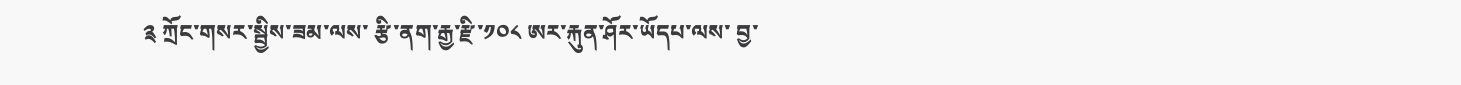༉ ཀྲོང་གསར་སྦྱིས་ཟམ་ལས་ རྩི་ནག་རྒྱ་རྫི་༡༠༨ ཨར་རྐུན་ཤོར་ཡོདཔ་ལས་ བྱ་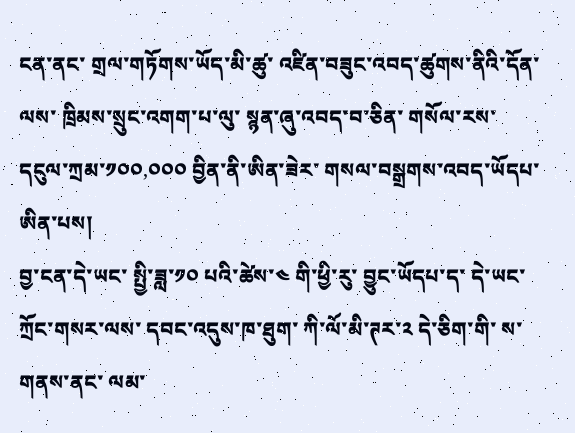ངན་ནང་ གྲལ་གཏོགས་ཡོད་མི་ཚུ་ འཛིན་བཟུང་འབད་ཚུགས་ནིའི་དོན་ལས་ ཁྲིམས་སྲུང་འགག་པ་ལུ་ སྙན་ཞུ་འབད་བ་ཅིན་ གསོལ་རས་དངུལ་ཀྲམ་༡༠༠,༠༠༠ བྱིན་ནི་ཨིན་ཟེར་ གསལ་བསྒྲགས་འབད་ཡོདཔ་ཨིན་པས།
བྱ་ངན་དེ་ཡང་ སྤྱི་ཟླ་༡༠ པའི་ཚེས་༤ གི་ཕྱི་རུ་ བྱུང་ཡོདཔ་ད་ དེ་ཡང་ ཀྲོང་གསར་ལས་ དབང་འདུས་ཁ་ཐུག་ ཀི་ལོ་མི་ཊར་༢ དེ་ཅིག་གི་ ས་གནས་ནང་ ལམ་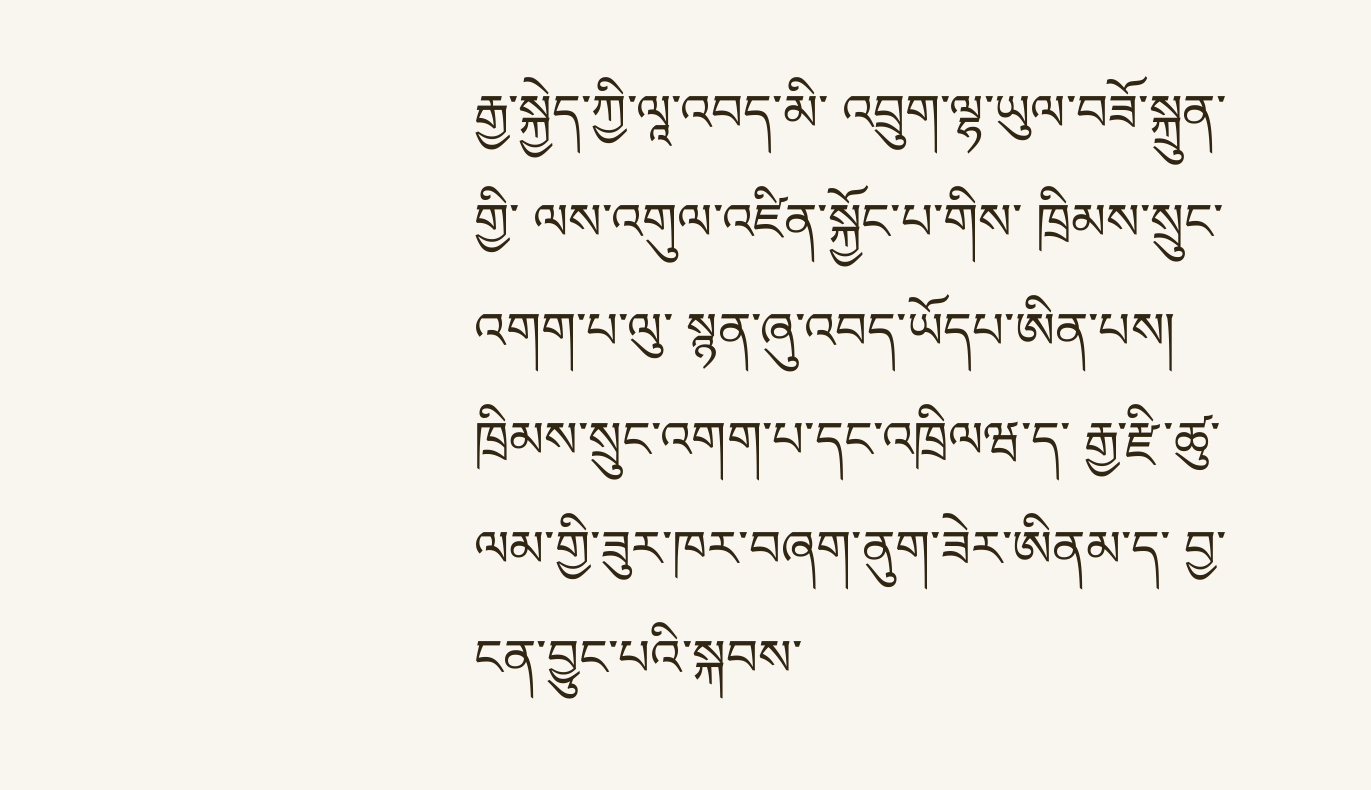རྒྱ་སྐྱེད་ཀྱི་ལཱ་འབད་མི་ འབྲུག་ལྷ་ཡུལ་བཟོ་སྐྲུན་གྱི་ ལས་འགུལ་འཛིན་སྐྱོང་པ་གིས་ ཁྲིམས་སྲུང་འགག་པ་ལུ་ སྙན་ཞུ་འབད་ཡོདཔ་ཨིན་པས།
ཁྲིམས་སྲུང་འགག་པ་དང་འཁྲིལཝ་ད་ རྒྱ་རྫི་ཚུ་ ལམ་གྱི་ཟུར་ཁར་བཞག་ནུག་ཟེར་ཨིནམ་ད་ བྱ་ངན་བྱུང་པའི་སྐབས་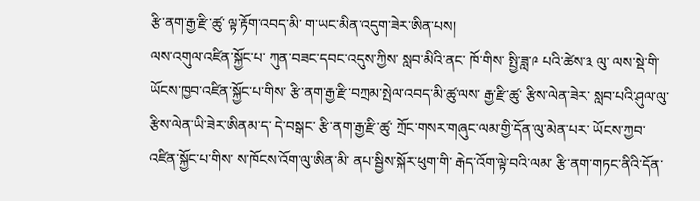རྩི་ནག་རྒྱ་རྫི་ཚུ་ ལྟ་རྟོག་འབད་མི་ ག་ཡང་མིན་འདུག་ཟེར་ཨིན་པས།
ལས་འགུལ་འཛིན་སྐྱོང་པ་ ཀུན་བཟང་དབང་འདུས་ཀྱིས་ སླབ་མིའི་ནང་ ཁོ་གིས་ སྤྱི་ཟླ་༩ པའི་ཚེས་༣ ལུ་ ལས་སྡེ་གི་ ཡོངས་ཁྱབ་འཛིན་སྐྱོང་པ་གིས་ རྩི་ནག་རྒྱ་རྫི་བཀྲམ་སྤེལ་འབད་མི་ཚུ་ལས་ རྒྱ་རྫི་ཚུ་ རྩིས་ལེན་ཟེར་ སླབ་པའི་ཤུལ་ལུ་ རྩིས་ལེན་ཡི་ཟེར་ཨིནམ་ད་ དེ་བསྒང་ རྩི་ནག་རྒྱ་རྫི་ཚུ་ ཀྲོང་གསར་གཞུང་ལམ་གྱི་དོན་ལུ་མེན་པར་ ཡོངས་ཀྱབ་འཛིན་སྐྱོང་པ་གིས་ ས་ཁོངས་འོག་ལུ་ཨིན་མི་ ནཔ་སྦྱིས་སྐོར་ཕུག་གི་ རྒེད་འོག་ལྟེ་བའི་ལམ་ རྩི་ནག་གཏང་ནིའི་དོན་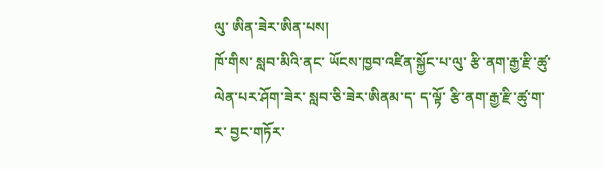ལུ་ ཨིན་ཟེར་ཨིན་པས།
ཁོ་གིས་ སླབ་མིའི་ནང་ ཡོངས་ཁྱབ་འཛིན་སྐྱོང་པ་ལུ་ རྩི་ནག་རྒྱ་རྫི་ཚུ་ལེན་པར་ཤོག་ཟེར་ སླབ་ཅི་ཟེར་ཨིནམ་ད་ ད་ལྟོ་ རྩི་ནག་རྒྱ་རྫི་ཚུ་ག་ར་ བྱང་གཏོར་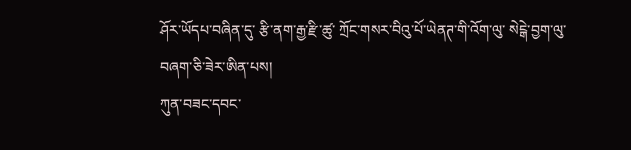ཤོར་ཡོདཔ་བཞིན་དུ་ རྩི་ནག་རྒྱ་རྫི་ཚུ་ ཀྲོང་གསར་བིའུ་པོ་ཡེནཊ་གི་འོག་ལུ་ སེངྒེ་བྱག་ལུ་ བཞག་ཅི་ཟེར་ཨིན་པས།
ཀུན་བཟང་དབང་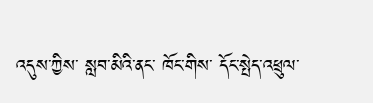འདུས་ཀྱིས་ སླབ་མིའི་ནང་ ཁོང་གིས་ དོང་སྤེད་འཕྲུལ་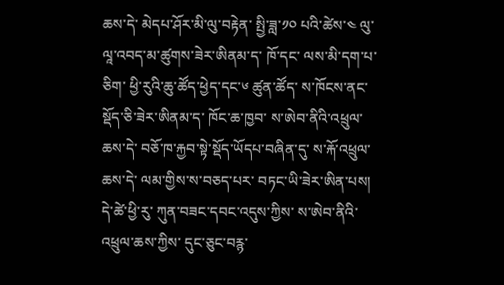ཆས་དེ་ མེདཔ་ཤོར་མི་ལུ་བརྟེན་ སྤྱི་ཟླ་༡༠ པའི་ཚེས་༤ ལུ་ ལཱ་འབད་མ་ཚུགས་ཟེར་ཨིནམ་ད་ ཁོ་དང་ ལས་མི་དག་པ་ཅིག་ ཕྱི་རུའི་ཆུ་ཚོད་ཕྱེད་དང་༦ ཚུན་ཚོད་ ས་ཁོངས་ནང་སྡོད་ཅི་ཟེར་ཨིནམ་ད་ ཁོང་ཆ་ཁྱབ་ ས་ཨེབ་ནིའི་འཕྲུལ་ཆས་དེ་ བཅོ་ཁ་རྐྱབ་སྟེ་སྡོད་ཡོདཔ་བཞིན་དུ་ ས་རྐོ་འཕྲུལ་ཆས་དེ་ ལམ་གྱིས་ས་བཅད་པར་ བཏང་ཡི་ཟེར་ཨིན་པས།
དེ་ཚེ་ཕྱི་རུ་ ཀུན་བཟང་དབང་འདུས་ཀྱིས་ ས་ཨེབ་ནིའི་འཕྲུལ་ཆས་ཀྱིས་ དུང་ཅུང་བརྙ་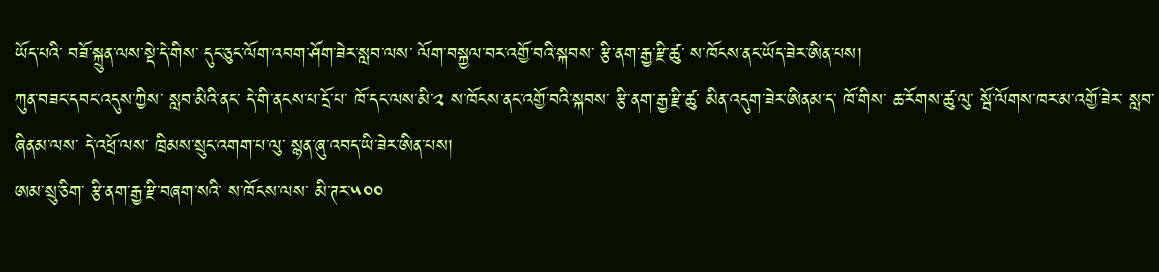ཡོད་པའི་ བཟོ་སྐྲུན་ལས་སྡེ་དེ་གིས་ དུང་ཅུང་ལོག་འབག་ཤོག་ཟེར་སླབ་ལས་ ལོག་བསྐྱལ་བར་འགྱོ་བའི་སྐབས་ རྩི་ནག་རྒྱ་རྫི་ཚུ་ ས་ཁོངས་ནང་ཡོད་ཟེར་ཨིན་པས།
ཀུན་བཟང་དབང་འདུས་ཀྱིས་ སླབ་མིའི་ནང་ དེ་གི་ནངས་པ་དྲོ་པ་ ཁོ་དང་ལས་མི་༢ ས་ཁོངས་ནང་འགྱོ་བའི་སྐབས་ རྩི་ནག་རྒྱ་རྫི་ཚུ་ མིན་འདུག་ཟེར་ཨིནམ་ད་ ཁོ་གིས་ ཆ་རོགས་ཚུ་ལུ་ སྦོ་ལོགས་ཁར་མ་འགྱོ་ཟེར་ སླབ་ཞིནམ་ལས་ དེ་འཕྲོ་ལས་ ཁྲིམས་སྲུང་འགག་པ་ལུ་ སྙན་ཞུ་འབད་ཡི་ཟེར་ཨིན་པས།
ཨམ་སྲུ་ཅིག་ རྩི་ནག་རྒྱ་རྫི་བཞག་སའི་ ས་ཁོངས་ལས་ མི་ཊར་༥༠༠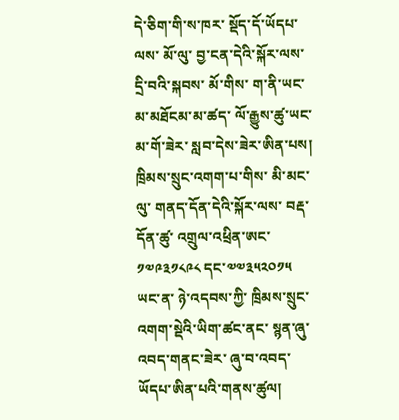དེ་ཅིག་གི་ས་ཁར་ སྡོད་དོ་ཡོདཔ་ལས་ མོ་ལུ་ བྱ་ངན་དེའི་སྐོར་ལས་ དྲི་བའི་སྐབས་ མོ་གིས་ ག་ནི་ཡང་ མ་མཐོངམ་མ་ཚད་ ལོ་རྒྱུས་ཚུ་ཡང་མ་གོ་ཟེར་ སླབ་དེས་ཟེར་ཨིན་པས།
ཁྲིམས་སྲུང་འགག་པ་གིས་ མི་མང་ལུ་ གནད་དོན་དེའི་སྐོར་ལས་ བརྡ་དོན་ཚུ་ འགྲུལ་འཕྲིན་ཨང་༡༧༩༣༡༨༩༨ དང་༧༧༣༥༢༠༡༥ ཡང་ན་ ཉེ་འདབས་ཀྱི་ ཁྲིམས་སྲུང་འགག་སྡེའི་ཡིག་ཚང་ནང་ སྙན་ཞུ་འབད་གནང་ཟེར་ ཞུ་བ་འབད་ཡོདཔ་ཨིན་པའི་གནས་ཚུལ།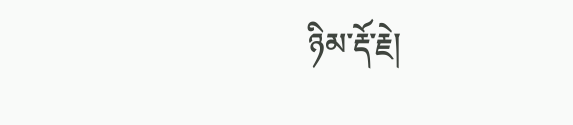ཉིམ་རྡོ་རྗེ།